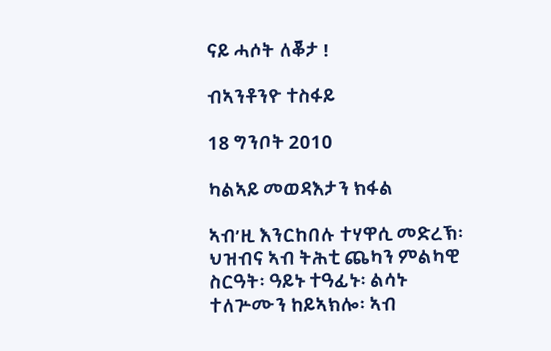ናይ ሓሶት ለቖታ !

ብኣንቶንዮ ተስፋይ

18 ግንቦት 2010

ካልኣይ መወዳእታን ክፋል

ኣብ’ዚ እንርከበሉ ተሃዋሲ መድረኽ፡ ህዝብና ኣብ ትሕቲ ጨካን ምልካዊ ስርዓት፡ ዓይኑ ተዓፊኑ፡ ልሳኑ ተለጕሙን ከይኣክሎ፡ ኣብ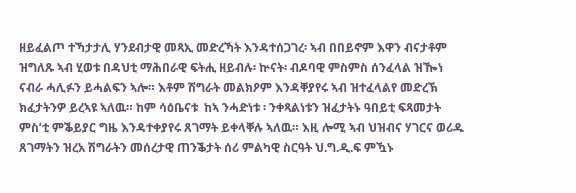ዘይፈልጦ ተኻታታሊ ሃንደብታዊ መጻኢ መድረኻት እንዳተሰጋገረ፡ ኣብ በበይኖም እዋን ብናታቶም ዝግለጹ ኣብ ሂወቱ በዳህቲ ማሕበራዊ ፍትሒ ዘይብሉ፡ ኵናት፡ ብዶባዊ ምስምስ ሰንፈላል ዝዀነ ናብራ ሓሊፉን ይሓልፍን ኣሎ። እቶም ሽግራት መልክዖም እንዳቐያየሩ ኣብ ዝተፈላልየ መድረኽ ክፈታትንዎ ይረኣዩ ኣለዉ። ከም ሳዕቤናቱ  ከኣ ንሓድነቱ ፡ ንቀጻልነቱን ዝፈታትኑ ዓበይቲ ፍጻመታት ምስ’ቲ ምቕይያር ግዜ እንዳተቀያየሩ ጸገማት ይቀላቐሉ ኣለዉ። እዚ ሎሚ ኣብ ህዝብና ሃገርና ወሪዱ ጸገማትን ዝረአ ሽግራትን መሰረታዊ ጠንቕታት ሰሪ ምልካዊ ስርዓት ህ.ግ.ዲ.ፍ ምዃኑ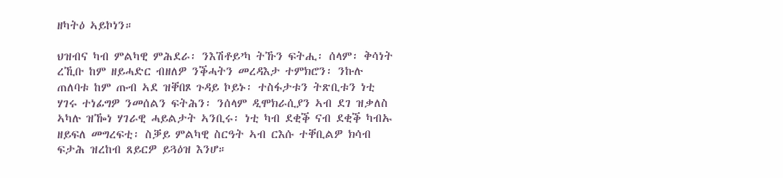ዘካትዕ ኣይኮነን።

ህዝብና ካብ ምልካዊ ምሕደራ፡ ንእሽቶይ’ካ ትኹን ፍትሒ፡ ሰላም፡ ቅሳነት ረኺቡ ከም ዘይሓድር ብዘለዎ ንቕሓትን መረዳእታ ተምክሮን፡ ንኩሉ ጠለባቱ ከም ጡብ ኣደ ዝቐበጾ ጉዳይ ኮይኑ፡ ተስፋታቱን ትጽቢቱን ነቲ ሃገሩ ተነፊግዎ ንመሰልን ፍትሕን፡ ንሰላም ዲሞክራሲያን ኣብ ደገ ዝቃለስ ኣካሉ ዝዀነ ሃገራዊ ሓይልታት ኣንቢሩ፡ ነቲ ካብ ደቂቕ ናብ ደቂቕ ካብኡ ዘይፍለ መግረፍቲ፡ ስቓይ ምልካዊ ስርዓት ኣብ ርእሱ ተቐቢልዎ ክሳብ ፍታሕ ዝረከብ ጸይርዎ ይጓዕዝ እንሆ።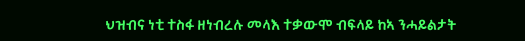ህዝብና ነቲ ተስፋ ዘነብረሉ መላእ ተቃውሞ ብፍላይ ከኣ ንሓይልታት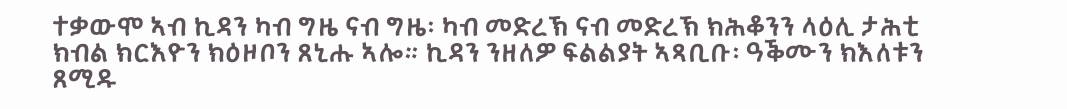ተቃውሞ ኣብ ኪዳን ካብ ግዜ ናብ ግዜ፡ ካብ መድረኽ ናብ መድረኽ ክሕቆንን ላዕሊ ታሕቲ ክብል ክርእዮን ክዕዞቦን ጸኒሑ ኣሎ። ኪዳን ንዘለዎ ፍልልያት ኣጻቢቡ፡ ዓቕሙን ክእለቱን ጸሚዱ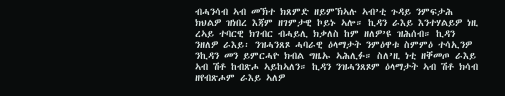ብሓንሳብ ኣብ መኽተ ክጸምድ ዘይምኽኣሉ ኣብ’ቲ ጉዳይ ንምፍታሕ ክህልዎ ዝነበረ እጃም ዘገምታዊ ኮይኑ ኣሎ። ኪዳን ራእይ እንተሃልይዎ ነዚ ረኣይ ተባርዊ ክገብር ብሓይሊ ክቃለስ ከም ዘለዎ’ዩ ዝሕሰብ። ኪዳን ንዘለዎ ራእይ፡ ንዝሓንጸጾ ሓባራዊ ዕላማታት ንምዕዋቱ ስምምዕ ተሳኢንዎ ንኪዳን መን ይምርሓዮ ክብል ግዜኡ ኣሕሊፉ። ስለ’ዚ ነቲ ዘቐመጦ ራእይ ኣብ ሽቶ ከብጽሖ ኣይከኣለን። ኪዳን ንዝሓንጸጾም ዕላማታት ኣብ ሽቶ ክሳብ ዘየብጽሖም ራእይ ኣለዎ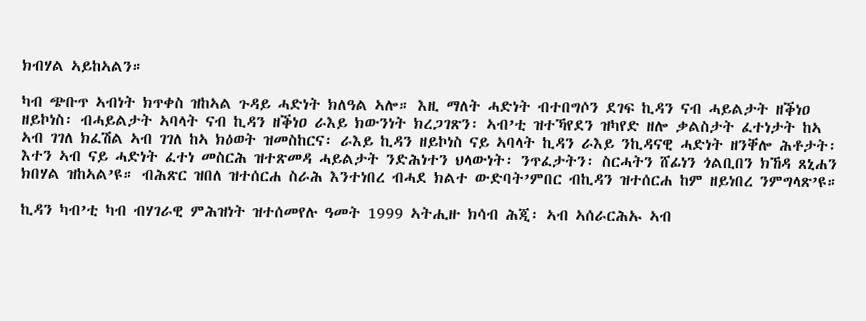ክብሃል ኣይከኣልን።

ካብ ጭቡጥ ኣብነት ክጥቀስ ዝከኣል ጉዳይ ሓድነት ክለዓል ኣሎ። እዚ ማለት ሓድነት ብተበግሶን ደገፍ ኪዳን ናብ ሓይልታት ዘቕነዐ ዘይኮነስ፡ ብሓይልታት ኣባላት ናብ ኪዳን ዘቕነዐ ራእይ ክውንነት ክረጋገጽን፡ ኣብ’ቲ ዝተኻየደን ዝካየድ ዘሎ ቃልስታት ፈተነታት ከኣ ኣብ ገገለ ክፈሽል ኣብ ገገለ ከኣ ክዕወት ዝመስከርና፡ ራእይ ኪዳን ዘይኮነስ ናይ ኣባላት ኪዳን ራእይ ንኪዳናዊ ሓድነት ዘንቐሎ ሕቶታት፡ እተን ኣብ ናይ ሓድነት ፈተነ መስርሕ ዝተጽመዳ ሓይልታት ንድሕነተን ህላውነት፡ ንጥፈታትን፡ ስርሓትን ሸፊነን ጎልቢበን ክኸዳ ጸኒሐን ክበሃል ዝከኣል’ዩ። ብሕጽር ዝበለ ዝተሰርሐ ስራሕ እንተነበረ ብሓደ ክልተ ውድባት’ምበር ብኪዳን ዝተሰርሐ ከም ዘይነበረ ንምግላጽ’ዩ።

ኪዳን ካብ’ቲ ካብ ብሃገራዊ ምሕዝነት ዝተሰመየሉ ዓመት 1999 ኣትሒዙ ክሳብ ሕጂ፡ ኣብ ኣሰራርሕኡ ኣብ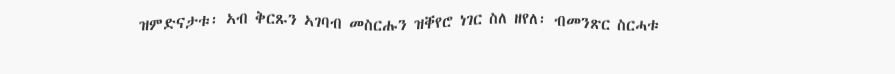ዝምድናታቱ፡ ኣብ ቅርጹን ኣገባብ መስርሑን ዝቐየሮ ነገር ስለ ዘየለ፡ ብመንጽር ስርሓቱ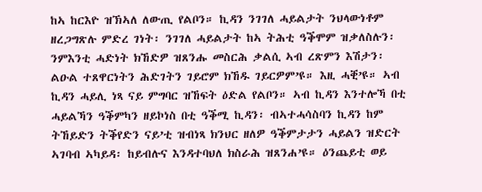ከኣ ከርእዮ ዝኽኣለ ለውጢ የልቦን። ኪዳን ንገገለ ሓይልታት ንህላውነቶም ዘረጋግጽሉ ምድረ ገነት፡ ንገገለ ሓይልታት ከኣ ትሕቲ ዓቕሞም ዝቃለስሉን፡ ንምእንቲ ሓድነት ክኸድዎ ዝጸንሑ መስርሕ ቃልሲ ኣብ ረጽምን እሽታን፡ ልዑል ተጸዋርነትን ሕድገትን ገይሮም ክኸዱ ገይርዎም’ዩ። እዚ ሓቒ’ዩ። ኣብ ኪዳን ሓይሊ ነጻ ናይ ምግባር ዝኸፍት ዕድል የልቦን። ኣብ ኪዳን እንተሎኻ በቲ ሓይልኻን ዓቕምካን ዘይኮነስ በቲ ዓቕሚ ኪዳን፡ ብኣተሓሳስባን ኪዳን ከም ትኸይድን ትቕየድን ናይ’ቲ ዝብነጻ ክንህር ዘለዎ ዓቕምታታን ሓይልን ዝድርት ኣገባብ ኣካይዳ፡ ከይብሉና እንዳተባህለ ክስራሕ ዝጸንሐ’ዩ። ዕንጨይቲ ወይ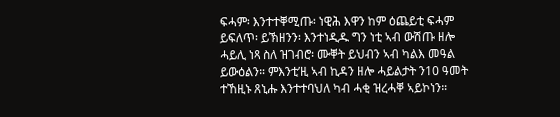ፍሓም፡ እንተተቐሚጡ፡ ነዊሕ እዋን ከም ዕጨይቲ ፍሓም ይፍለጥ፡ ይኽዘንን፡ እንተነዲዱ ግን ነቲ ኣብ ውሽጡ ዘሎ ሓይሊ ነጻ ስለ ዝገብሮ፡ ሙቐት ይህብን ኣብ ካልእ መዓል ይውዕልን። ምእንቲ’ዚ ኣብ ኪዳን ዘሎ ሓይልታት ን10 ዓመት ተኸዚኑ ጸኒሑ እንተተባህለ ካብ ሓቂ ዝረሓቐ ኣይኮነን።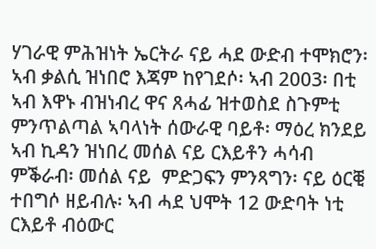ሃገራዊ ምሕዝነት ኤርትራ ናይ ሓደ ውድብ ተሞክሮን፡ ኣብ ቃልሲ ዝነበሮ እጃም ከየገደሶ፡ ኣብ 2003፡ በቲ ኣብ እዋኑ ብዝነብረ ዋና ጸሓፊ ዝተወስደ ስጉምቲ ምንጥልጣል ኣባላነት ሰውራዊ ባይቶ፡ ማዕረ ክንደይ ኣብ ኪዳን ዝነበረ መሰል ናይ ርእይቶን ሓሳብ ምቕራብ፡ መሰል ናይ  ምድጋፍን ምንጻግን፡ ናይ ዕርቒ ተበግሶ ዘይብሉ፡ ኣብ ሓደ ህሞት 12 ውድባት ነቲ ርእይቶ ብዕውር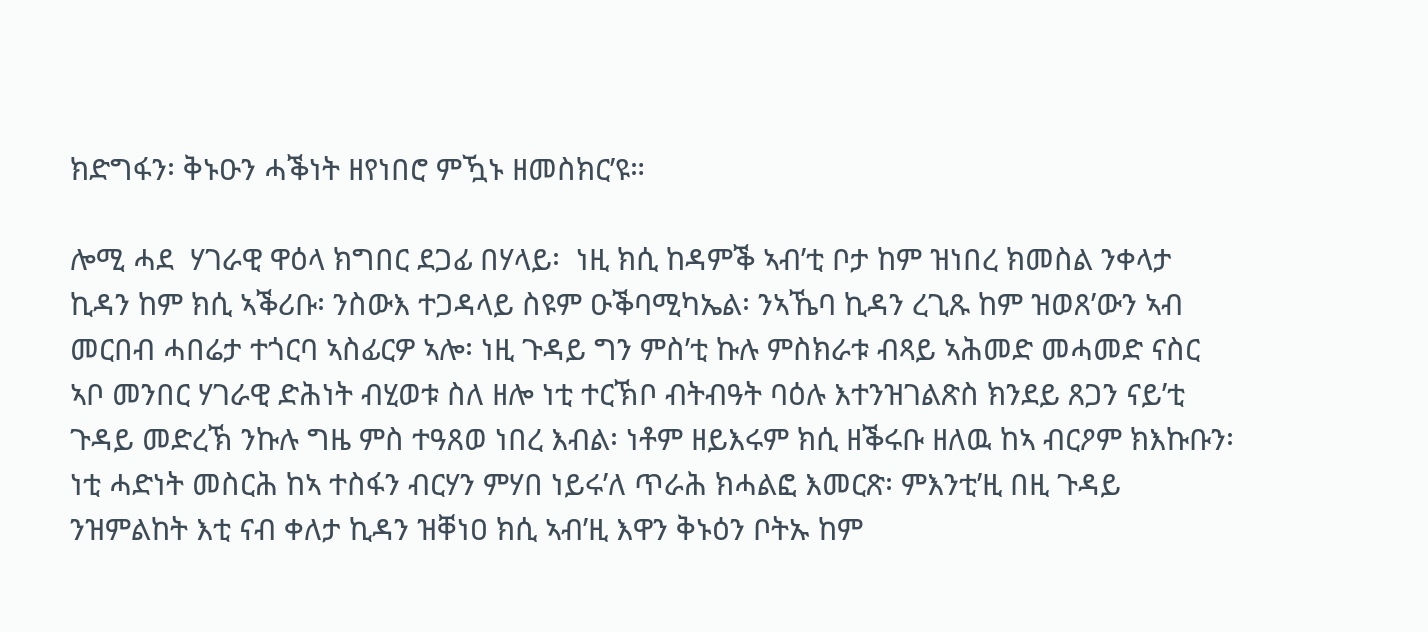ክድግፋን፡ ቅኑዑን ሓቕነት ዘየነበሮ ምዃኑ ዘመስክር’ዩ።

ሎሚ ሓደ  ሃገራዊ ዋዕላ ክግበር ደጋፊ በሃላይ፡  ነዚ ክሲ ከዳምቕ ኣብ’ቲ ቦታ ከም ዝነበረ ክመስል ንቀላታ ኪዳን ከም ክሲ ኣቕሪቡ፡ ንስውእ ተጋዳላይ ስዩም ዑቕባሚካኤል፡ ንኣኼባ ኪዳን ረጊጹ ከም ዝወጸ’ውን ኣብ መርበብ ሓበሬታ ተጎርባ ኣስፊርዎ ኣሎ፡ ነዚ ጉዳይ ግን ምስ’ቲ ኩሉ ምስክራቱ ብጻይ ኣሕመድ መሓመድ ናስር ኣቦ መንበር ሃገራዊ ድሕነት ብሂወቱ ስለ ዘሎ ነቲ ተርኽቦ ብትብዓት ባዕሉ እተንዝገልጽስ ክንደይ ጸጋን ናይ’ቲ ጉዳይ መድረኽ ንኩሉ ግዜ ምስ ተዓጸወ ነበረ እብል፡ ነቶም ዘይእሩም ክሲ ዘቕሩቡ ዘለዉ ከኣ ብርዖም ክእኩቡን፡ ነቲ ሓድነት መስርሕ ከኣ ተስፋን ብርሃን ምሃበ ነይሩ’ለ ጥራሕ ክሓልፎ እመርጽ፡ ምእንቲ’ዚ በዚ ጉዳይ ንዝምልከት እቲ ናብ ቀለታ ኪዳን ዝቐነዐ ክሲ ኣብ’ዚ እዋን ቅኑዕን ቦትኡ ከም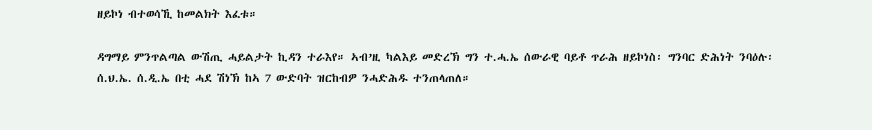ዘይኮነ ብተወሳኺ ከመልክት እፈቱ።

ዳግማይ ምንጥልጣል ውሽጢ ሓይልታት ኪዳን ተራእየ። ኣብ’ዚ ካልእይ መድረኽ ግን ተ.ሓ.ኤ ሰውራዊ ባይቶ ጥራሕ ዘይኮነስ፡ ግንባር ድሕነት ንባዕሉ፡ ሰ.ህ.ኤ. ሰ.ዲ.ኤ በቲ ሓደ ሽነኽ ከኣ 7 ውድባት ዝርከብዎ ንሓድሕዱ ተንጠላጠለ።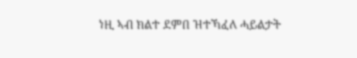ነዚ ኣብ ክልተ ደምበ ዝተኻፈለ ሓይልታት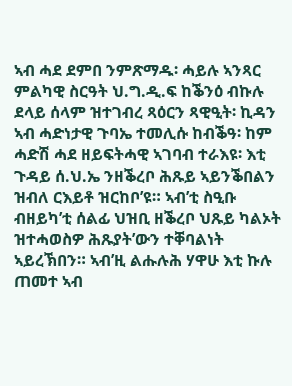ኣብ ሓደ ደምበ ንምጽማዱ፡ ሓይሉ ኣንጻር ምልካዊ ስርዓት ህ.ግ.ዲ.ፍ ከቕንዕ ብኩሉ ደላይ ሰላም ዝተገብረ ጻዕርን ጻዊዒት፡ ኪዳን ኣብ ሓድነታዊ ጉባኤ ተመሊሱ ከብቕዓ፡ ከም ሓድሽ ሓደ ዘይፍትሓዊ ኣገባብ ተራእዩ፡ እቲ ጉዳይ ሰ.ህ.ኤ ንዘቕረቦ ሕጹይ ኣይንቕበልን ዝብለ ርእይቶ ዝርከቦ’ዩ። ኣብ’ቲ ስዒቡ ብዘይካ’ቲ ሰልፊ ህዝቢ ዘቕረቦ ህጹይ ካልኦት ዝተሓወስዎ ሕጹያት’ውን ተቐባልነት ኣይረኽበን። ኣብ’ዚ ልሑሉሕ ሃዋሁ እቲ ኩሉ ጠመተ ኣብ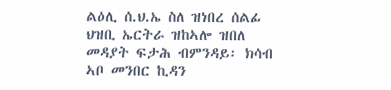ልዕሊ ሰ.ህ.ኤ ስለ ዝነበረ ሰልፊ ህዝቢ ኤርትራ ዝከኣሎ ዝበለ መዳያት ፍታሕ ብምንዳይ፡ ክሳብ ኣቦ መንበር ኪዳን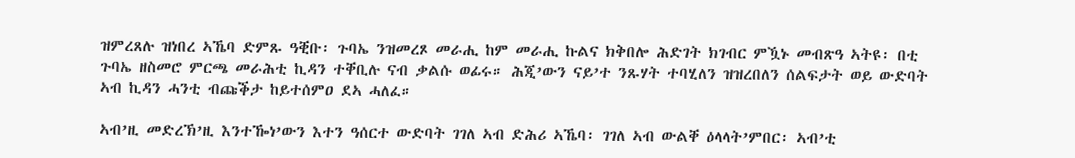ዝምረጸሉ ዝነበረ ኣኼባ ድምጹ ዓቒቡ፡ ጉባኤ ንዝመረጾ መራሒ ከም መራሒ ኩልና ክቅበሎ ሕድገት ክገብር ምዃኑ መብጽዓ ኣትዩ፡ በቲ ጉባኤ ዘስመሮ ምርጫ መራሕቲ ኪዳን ተቐቢሉ ናብ ቃልሱ ወፊሩ። ሕጂ’ውን ናይ’ተ ንጹሃት ተባሂለን ዝዝረበለን ሰልፍታት ወይ ውድባት ኣብ ኪዳን ሓንቲ ብጩቕታ ከይተሰምዐ ደኣ ሓለፈ።

ኣብ’ዚ መድረኽ’ዚ እንተዀነ’ውን እተን ዓሰርተ ውድባት ገገለ ኣብ ድሕሪ ኣኼባ፡ ገገለ ኣብ ውልቐ ዕላላት’ምበር፡ ኣብ’ቲ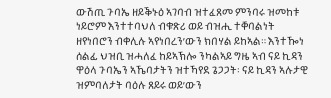ውሽጢ ጉባኤ ዘይቕኑዕ ኣገባብ ዝተፈጸመ ምንባሩ ዝመከቱ ነይሮም እንተተባህለ ብቁጽሪ ወይ ብዝሒ ተቐባልነት ዘየነበሮን ብቀሊሉ ኣየነበረን’ውን ክበሃል ይከኣል። እንተዀነ ሰልፊ ህዝቢ ዝሓለፈ ከይኣኽሎ ንካልኣይ ግዜ ኣብ ናይ ኪዳን ዋዕላ ጉባኤን ኣኼባታትን ዝተኻየደ ጌጋጋት፡ ናይ ኪዳን ኣሉታዊ ዝምባለታት ባዕሉ ጸይሩ ወይ’ውን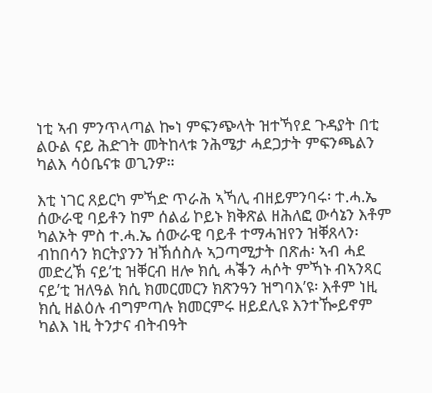ነቲ ኣብ ምንጥላጣል ኰነ ምፍንጭላት ዝተኻየደ ጉዳያት በቲ ልዑል ናይ ሕድገት መትከላቱ ንሕሜታ ሓደጋታት ምፍንጫልን ካልእ ሳዕቤናቱ ወጊንዎ።

እቲ ነገር ጸይርካ ምኻድ ጥራሕ ኣኻሊ ብዘይምንባሩ፡ ተ.ሓ.ኤ ሰውራዊ ባይቶን ከም ሰልፊ ኮይኑ ክቅጽል ዘሕለፎ ውሳኔን እቶም ካልኦት ምስ ተ.ሓ.ኤ ሰውራዊ ባይቶ ተማሓዝየን ዝቐጸላን፡ ብከበሳን ክርትያንን ዝኽሰስሉ ኣጋጣሚታት በጽሐ፡ ኣብ ሓደ መድረኽ ናይ’ቲ ዝቐርብ ዘሎ ክሲ ሓቕን ሓሶት ምኻኑ ብኣንጻር ናይ’ቲ ዝለዓል ክሲ ክመርመርን ክጽንዓን ዝግባእ’ዩ፡ እቶም ነዚ ክሲ ዘልዕሉ ብግምጣሉ ክመርምሩ ዘይደሊዩ እንተዀይኖም ካልእ ነዚ ትንታና ብትብዓት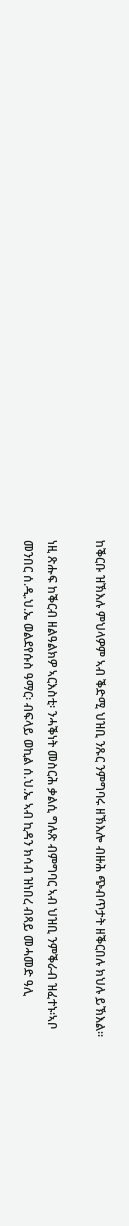ከቕርቡ ዝኽእሉ ምህላዎም ኣብ ቕድሚ ህዝቢ ንጹር ንምግባሩ ዘኽእሎ ብዙሕ ጭብጥታት ዘቕርበሉ ክህሉ ይኽእል።

ነዚ ጽሑፍ ከቕርብ ዘልዓልክዎ ኣርእስቲ፡ ንሓቕነት መስርሕ ቃልሲ ግሉጽ ብምግባር ኣብ ህዝቢ ንምቕራብ ዝፈተኑ፡ኣቦ መንበር ሰ.ዲ.ህ.ኤ ወልደየሱስ ዓማር፡ ብፍላይ ወኪል ሰ.ህ.ኤ ኣብ ኪዳን ክሳብ ዝነበረ ብጻይ መሓመድ ዓሊ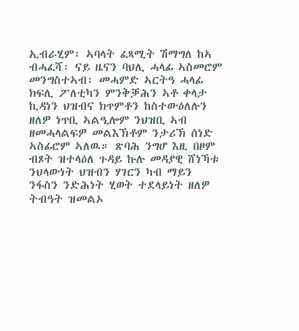ኢብራሂም፡ ኣባላት ፈጻሚት ሽማግለ ከኣ ብሓፈሻ፡ ናይ ዜናን ባህሊ ሓላፊ ኣስመሮም መንግስተኣብ፡ መሓምድ ኣርትዓ ሓላፊ ክፍሊ ፖለቲካን ምንቅቓሕን ኣቶ ቀላታ ኪዳነን ህዝብና ክጥምቶን ከስተውዕለሉን ዘለዎ ነጥቢ ኣልዒሎም ንህዝቢ ኣብ ዘመሓላልፍዎ መልእኽቶም ንታሪኽ ሰነድ ኣስፊሮም ኣለዉ። ጽባሕ ንግሆ እዚ በዞም ብጾት ዝተላዕለ ጉዳይ ኩሉ መዳያዊ ሸነኻቱ ንህላውነት ህዝብን ሃገርን ካብ ማይን ንፋስን ንድሕነት ሂወት ተደላይነት ዘለዎ ትብዓት ዝመልኦ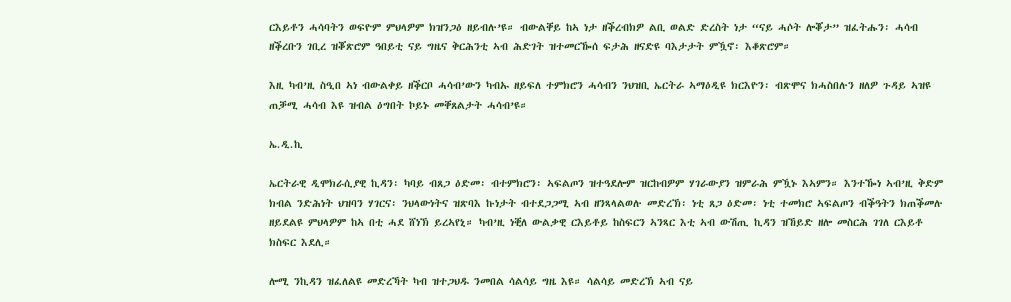ርእይቶን ሓሳባትን ወፍዮም ምህላዎም ክዝንጋዕ ዘይብሉ’ዩ። ብውልቐይ ከኣ ነታ ዘቕረብክዎ ልቢ ወልድ ድረስት ነታ “ናይ ሓሶት ሎቖታ” ዝፈትሑን፡ ሓሳብ ዘቕረቡን ገቢረ ዝቖጽሮም ዓበይቲ ናይ ግዜና ቅርሕንቲ ኣብ ሕድገት ዝተመርዀሰ ፍታሕ ዘናድዩ ባእታታት ምዃኖ፡ እቆጽሮም።

እዚ ካብ’ዚ ስዒበ ኣነ ብውልቀይ ዘቕርቦ ሓሳብ’ውን ካብኡ ዘይፍለ ተምክሮን ሓሳብን ንህዝቢ ኤርትራ ኣማዕዲዩ ክርእዮን፡ ብጽሞና ክሓስበሉን ዘለዎ ጉዳይ ኣዝዩ ጠቓሚ ሓሳብ እዩ ዝብል ዕግበት ኮይኑ መቐጸልታት ሓሳብ’ዩ።

ኤ.ዲ.ኪ

ኤርትራዊ ዲሞክራሲያዊ ኪዳን፡ ካባይ ብጸጋ ዕድመ፡ ብተምክሮን፡ ኣፍልጦን ዝተዓደሎም ዝርከብዎም ሃገራውያን ዝምራሕ ምዃኑ እኣምን። እንተዀነ ኣብ’ዚ ቅድም ክብል ንድሕነት ህዝባን ሃገርና፡ ንህላውነትና ዝጽባእ ኩነታት ብተደጋጋሚ ኣብ ዘንጻላልወሉ መድረኽ፡ ነቲ ጸጋ ዕድመ፡ ነቲ ተመክሮ ኣፍልጦን ብቕዓትን ክጠቕመሉ ዘይደልዩ ምህላዎም ከኣ በቲ ሓደ ሸነኽ ይረኣየኒ። ካብ’ዚ ነቒለ ውልቃዊ ርእይቶይ ከስፍርን ኣንጻር እቲ ኣብ ውሽጢ ኪዳን ዝኸይድ ዘሎ መስርሕ ገገለ ርእይቶ ክስፍር እደሊ።

ሎሚ ንኪዳን ዝፈለልዩ መድረኻት ካብ ዝተጋህዱ ንመበል ሳልሳይ ግዜ እዩ። ሳልሳይ መድረኽ ኣብ ናይ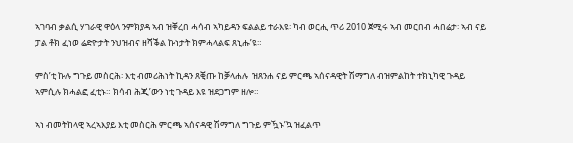ኣገባብ ቃልሲ ሃገራዊ ዋዕላ ንምክያዳ ኣብ ዝቐረበ ሓሳብ ኣካይዳን ፍልልይ ተራእዩ፡ ካብ ወርሒ ጥሪ 2010 ጀሚሩ ኣብ መርበብ ሓበሬታ፡ ኣብ ናይ ፓል ቶክ ፈነወ ሬድዮታት ንህዝብና ዘሻቕል ኩነታት ክምሓላልፍ ጸኒሑ’ዩ።

ምስ’ቲ ኩሉ ግጉይ መስርሕ፡ እቲ ብመሪሕነት ኪዳን ጸቒጡ ከቓላሐሉ  ዝጸንሐ ናይ ምርጫ ኣሰናዳዊት ሽማግለ ብዝምልከት ተክኒካዊ ጉዳይ ኣምሲሉ ክሓልፎ ፈቲኑ። ክሳብ ሕጂ’ውን ነቲ ጉዳይ እዩ ዝደጋግም ዘሎ።

ኣነ ብመትከላዊ ኣረኣእያይ እቲ መስርሕ ምርጫ ኣሰናዳዊ ሽማግለ ግጉይ ምዃኑ’ኳ ዝፈልጥ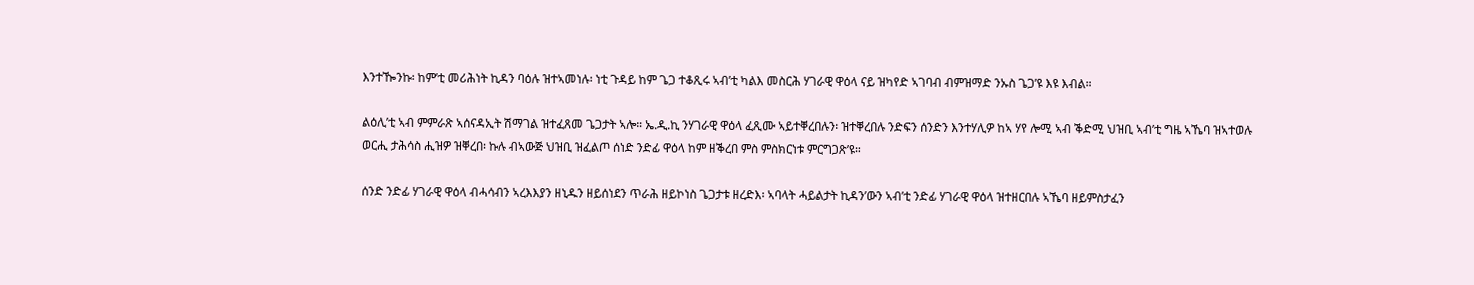እንተዀንኩ፡ ከም’ቲ መሪሕነት ኪዳን ባዕሉ ዝተኣመነሉ፡ ነቲ ጉዳይ ከም ጌጋ ተቆጺሩ ኣብ’ቲ ካልእ መስርሕ ሃገራዊ ዋዕላ ናይ ዝካየድ ኣገባብ ብምዝማድ ንኡስ ጌጋ’ዩ እዩ እብል።

ልዕሊ’ቲ ኣብ ምምራጽ ኣሰናዳኢት ሽማገል ዝተፈጸመ ጌጋታት ኣሎ። ኤ.ዲ.ኪ ንሃገራዊ ዋዕላ ፈጺሙ ኣይተቐረበሉን፡ ዝተቐረበሉ ንድፍን ሰንድን እንተሃሊዎ ከኣ ሃየ ሎሚ ኣብ ቕድሚ ህዝቢ ኣብ’ቲ ግዜ ኣኼባ ዝኣተወሉ ወርሒ ታሕሳስ ሒዝዎ ዝቐረበ፡ ኩሉ ብኣውጅ ህዝቢ ዝፈልጦ ሰነድ ንድፊ ዋዕላ ከም ዘቕረበ ምስ ምስክርነቱ ምርግጋጽ’ዩ።

ሰንድ ንድፊ ሃገራዊ ዋዕላ ብሓሳብን ኣረእእያን ዘኒዱን ዘይሰነደን ጥራሕ ዘይኮነስ ጌጋታቱ ዘረድእ፡ ኣባላት ሓይልታት ኪዳን’ውን ኣብ’ቲ ንድፊ ሃገራዊ ዋዕላ ዝተዘርበሉ ኣኼባ ዘይምስታፈን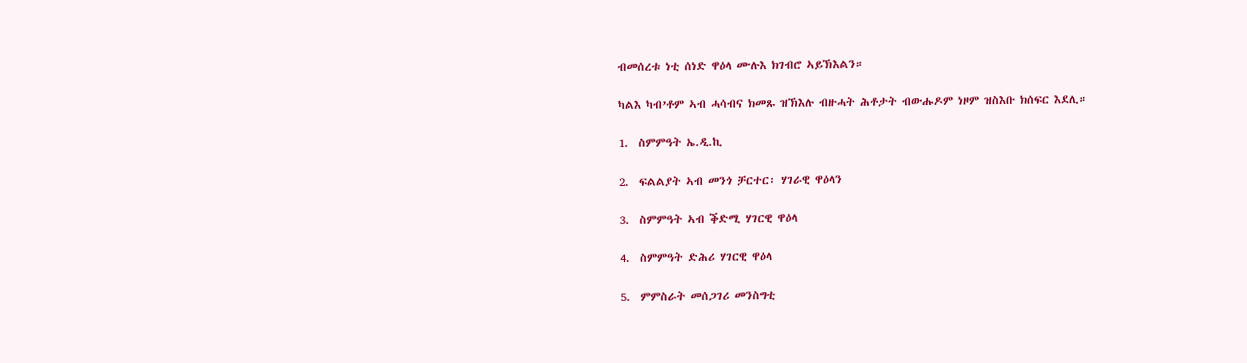ብመሰረቱ ነቲ ሰነድ ዋዕላ ሙሉእ ክገብሮ ኣይኽእልን።

ካልእ ካብ’ቶም ኣብ ሓሳብና ክመጹ ዝኽእሉ ብዙሓት ሕቶታት ብውሑዶም ነዞም ዝስእቡ ክሰፍር እደሊ።

1.  ስምምዓት ኤ.ዲ.ኪ

2.  ፍልልያት ኣብ መንጎ ቻርተር፡ ሃገራዊ ዋዕላን

3.  ስምምዓት ኣብ ቕድሚ ሃገርዊ ዋዕላ

4.  ስምምዓት ድሕሪ ሃገርዊ ዋዕላ

5.  ምምስራት መሰጋገሪ መንስግቲ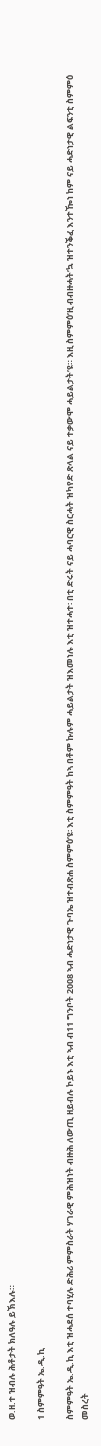ወ.ዘ.ተ ዝብሉ ሕቶታት ክለዓሉ ይኽእሉ።

1 ስምምዓት ኤ.ዲ.ኪ

ስምምዓት ኤ.ዲ.ኪ እቲ ዝሓደሰ ተባሂሉ ድሕሪ ምምስራት ሃገራዊ ምሕዝነት ብዙሕ ለውጢ ዘይብሉ ኮይኑ እቲ ኣብ ብ11 ግንቦት 2008 ኣብ ሓድነታዊ ጉባኤ ዝተብጽሐ ስምምዕ’ዩ፡ እቲ ስምምዓት ከኣ በቶም ኩሉም ሓይልታት ዝእመነሉ እቲ ዝተሓተ፡ በቲ ድሩት ናይ ሓባርዊ ስርሓት ዝካየድ ጽላል ናይ ተቃውሞ ሓይልታት’ዩ። እዚ ስምምዕ’ዚ ብብዙሓት’ኳ ዝተንቕፈ እንተዀነ ከም ናይ ሓድነታዊ ልፍንቲ ስምምዕ መስረት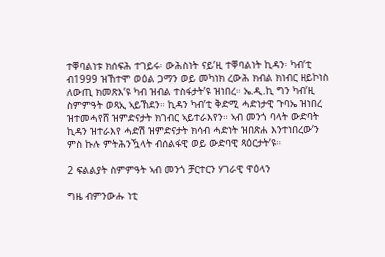ተቐባልነቱ ክሰፍሕ ተገይሩ፡ ውሕስነት ናይ’ዚ ተቐባልነት ኪዳን፡ ካብ’ቲ ብ1999 ዝኸተሞ ወዕል ጋማን ወይ መካነክ ረውሕ ክብል ክነብር ዘይኮነስ ለውጢ ክመጽእ’ዩ ካብ ዝብል ተስፋታት’ዩ ዝነበረ። ኤ.ዲ.ኪ ግን ካብ’ዚ ስምምዓት ወጻኢ ኣይኸደን። ኪዳን ካብ’ቲ ቅድሚ ሓድነታዊ ጉባኤ ዝነበረ ዝተመሓየሸ ዝምድናታት ክገብር ኣይተራእየን። ኣብ መንጎ ባላት ውድባት ኪዳን ዝተራእየ ሓድሽ ዝምድናታት ክሳብ ሓድነት ዝበጽሐ እንተነበረው’ን ምስ ኩሉ ምትሕንዃላት ብሰልፋዊ ወይ ውድባዊ ጻዕርታት’ዩ።

2 ፍልልያት ስምምዓት ኣብ መንጎ ቻርተርን ሃገራዊ ዋዕላን

ግዜ ብምንውሑ ነቲ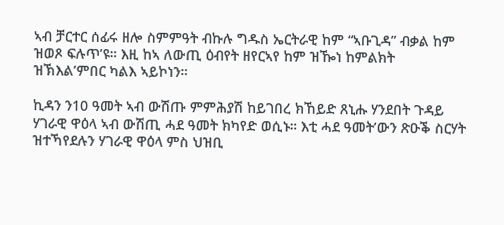ኣብ ቻርተር ሰፊሩ ዘሎ ስምምዓት ብኩሉ ግዱስ ኤርትራዊ ከም “ኣቡጊዳ” ብቃል ከም ዝወጾ ፍሉጥ’ዩ። እዚ ከኣ ለውጢ ዕብየት ዘየርኣየ ከም ዝዀነ ከምልክት ዝኽእል’ምበር ካልእ ኣይኮነን።

ኪዳን ን10 ዓመት ኣብ ውሽጡ ምምሕያሽ ከይገበረ ክኸይድ ጸኒሑ ሃንደበት ጉዳይ ሃገራዊ ዋዕላ ኣብ ውሽጢ ሓደ ዓመት ክካየድ ወሲኑ። እቲ ሓደ ዓመት’ውን ጽዑቕ ስርሃት ዝተኻየደሉን ሃገራዊ ዋዕላ ምስ ህዝቢ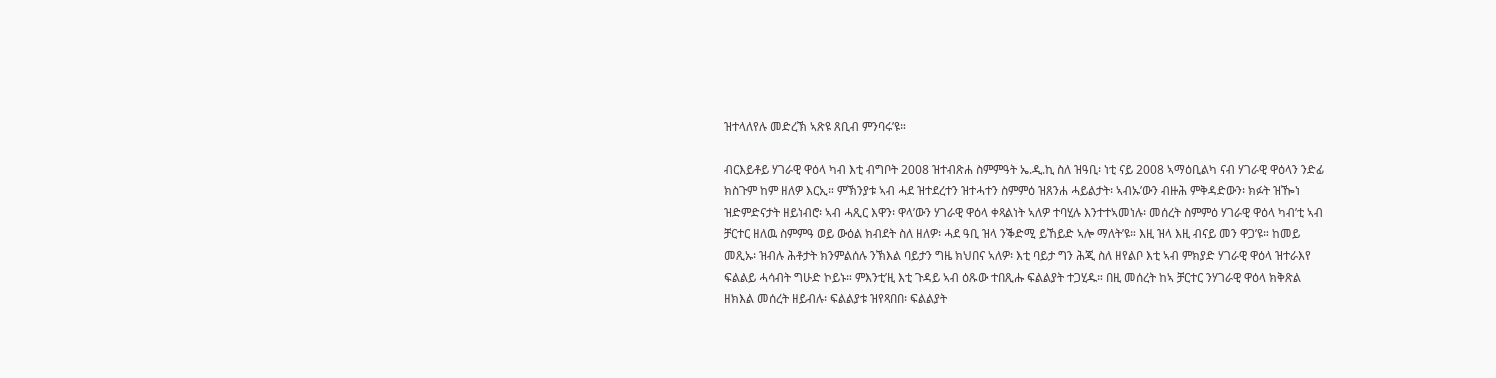ዝተላለየሉ መድረኽ ኣጽዩ ጸቢብ ምንባሩ’ዩ።

ብርእይቶይ ሃገራዊ ዋዕላ ካብ እቲ ብግቦት 2008 ዝተብጽሐ ስምምዓት ኤ.ዲ.ኪ ስለ ዝዓቢ፡ ነቲ ናይ 2008 ኣማዕቢልካ ናብ ሃገራዊ ዋዕላን ንድፊ ክስጉም ከም ዘለዎ እርኢ። ምኽንያቱ ኣብ ሓደ ዝተደረተን ዝተሓተን ስምምዕ ዝጸንሐ ሓይልታት፡ ኣብኡ’ውን ብዙሕ ምቅዳድውን፡ ክፉት ዝዀነ ዝድምድናታት ዘይነብሮ፡ ኣብ ሓጺር እዋን፡ ዋላ’ውን ሃገራዊ ዋዕላ ቀጻልነት ኣለዎ ተባሂሉ እንተተኣመነሉ፡ መሰረት ስምምዕ ሃገራዊ ዋዕላ ካብ’ቲ ኣብ ቻርተር ዘለዉ ስምምዓ ወይ ውዕል ክብደት ስለ ዘለዎ፡ ሓደ ዓቢ ዝላ ንቕድሚ ይኸይድ ኣሎ ማለት’ዩ። እዚ ዝላ እዚ ብናይ መን ዋጋ’ዩ። ከመይ መጺኡ፡ ዝብሉ ሕቶታት ክንምልሰሉ ንኽእል ባይታን ግዜ ክህበና ኣለዎ፡ እቲ ባይታ ግን ሕጂ ስለ ዘየልቦ እቲ ኣብ ምክያድ ሃገራዊ ዋዕላ ዝተራእየ ፍልልይ ሓሳብት ግሁድ ኮይኑ። ምእንቲ’ዚ እቲ ጉዳይ ኣብ ዕጹው ተበጺሑ ፍልልያት ተጋሂዱ። በዚ መሰረት ከኣ ቻርተር ንሃገራዊ ዋዕላ ክቅጽል ዘክእል መሰረት ዘይብሉ፡ ፍልልያቱ ዝየጻበበ፡ ፍልልያት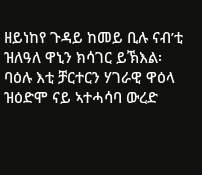ዘይነከየ ጉዳይ ከመይ ቢሉ ናብ’ቲ ዝለዓለ ዋኒን ክሳገር ይኽእል፡ ባዕሉ እቲ ቻርተርን ሃገራዊ ዋዕላ ዝዕድሞ ናይ ኣተሓሳባ ውረድ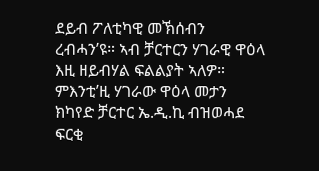ደይብ ፖለቲካዊ መኽሰብን ረብሓን’ዩ። ኣብ ቻርተርን ሃገራዊ ዋዕላ እዚ ዘይብሃል ፍልልያት ኣለዎ። ምእንቲ’ዚ ሃገራው ዋዕላ መታን ክካየድ ቻርተር ኤ.ዲ.ኪ ብዝወሓደ ፍርቂ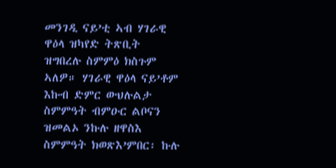መንገዲ ናይ’ቲ ኣብ ሃገራዊ ዋዕላ ዝካየድ ትጽቢት ዝግበረሉ ስምምዕ ክስጉም ኣለዎ። ሃገራዊ ዋዕላ ናይ’ቶም እኩብ ድምር ውህሉልታ ስምምዓት ብምዑር ልቦናን ዝመልኦ ንኩሉ ዘዋስእ ስምምዓት ክወጽእ’ምበር፡ ኩሉ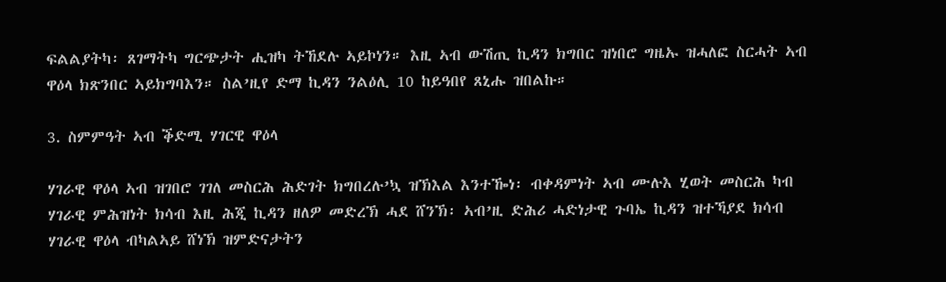ፍልልያትካ፡ ጸገማትካ ግርጭታት ሒዝካ ትኸደሉ ኣይኮነን። እዚ ኣብ ውሽጢ ኪዳን ክግበር ዝነበሮ ግዜኡ ዝሓለፎ ስርሓት ኣብ ዋዕላ ክጽንበር ኣይክግባእን። ስል’ዚየ ድማ ኪዳን ንልዕሊ 10 ከይዓበየ ጸኒሑ ዝበልኩ።

3. ስምምዓት ኣብ ቕድሚ ሃገርዊ ዋዕላ

ሃገራዊ ዋዕላ ኣብ ዝገበሮ ገገለ መስርሕ ሕድገት ክግበረሉ’ኳ ዝኽእል እንተዀነ፡ ብቀዳምነት ኣብ ሙሉእ ሂወት መስርሕ ካብ ሃገራዊ ምሕዝነት ክሳብ እዚ ሕጂ ኪዳን ዘለዎ መድረኽ ሓደ ሸንኽ፡ ኣብ’ዚ ድሕሪ ሓድነታዊ ጉባኤ ኪዳን ዝተኻያደ ክሳብ ሃገራዊ ዋዕላ ብካልኣይ ሸነኽ ዝምድናታትን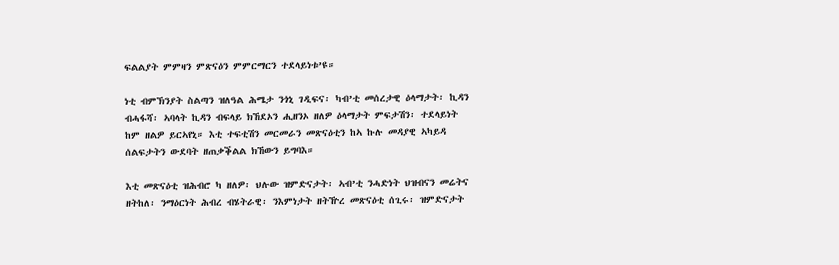ፍልልያት ምምዛን ምጽናዕን ምምርማርን ተደላይነቱ’ዩ።

ነቲ ብምኽንያት ስልጣን ዝለዓል ሕሜታ ንጎኒ ገዲፍና፡ ካብ’ቲ መሰረታዊ ዕላማታት፡ ኪዳን ብሓፋሻ፡ ኣባላት ኪዳን ብፍላይ ክኸደኦን ሒዘንኦ ዘለዎ ዕላማታት ምፍታሽን፡ ተደላይነት ከም ዘልዎ ይርኣየኒ። እቲ ተፍቲሽን መርመራን መጽናዕቲን ከኣ ኩሉ መዳያዊ ኣካይዳ ሰልፍታትን ውደባት ዘጠቃቕልል ክኸውን ይግባእ።

እቲ መጽናዕቲ ዝሕብሮ ካ ዘለዎ፡ ህሉው ዝምድናታት፡ ኣብ’ቲ ንሓድነት ህዝብናን መሬትና ዘትከለ፡ ንማዕርነት ሕብረ ብሄትራዊ፡ ንእምነታት ዘትዅረ መጽናዕቲ ሰጊሩ፡ ዝምድናታት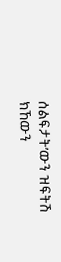ሰልፍታት’ውን ዝፍትሽ ክኸውን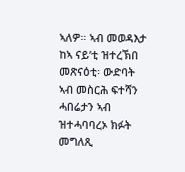ኣለዎ። ኣብ መወዳእታ ከኣ ናይ’ቲ ዝተረኽበ መጽናዕቲ፡ ውድባት ኣብ መስርሕ ፍተሻን ሓበሬታን ኣብ ዝተሓባባረኦ ክፉት መግለጺ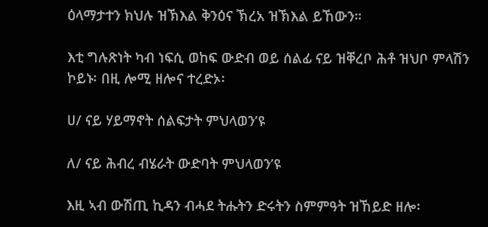ዕላማታተን ክህሉ ዝኽእል ቅንዕና ኽረአ ዝኽእል ይኸውን።

እቲ ግሉጽነት ካብ ነፍሲ ወከፍ ውድብ ወይ ሰልፊ ናይ ዝቐረቦ ሕቶ ዝህቦ ምላሽን ኮይኑ፡ በዚ ሎሚ ዘሎና ተረድኦ፡

ሀ/ ናይ ሃይማኖት ሰልፍታት ምህላወን’ዩ

ለ/ ናይ ሕብረ ብሄራት ውድባት ምህላወን’ዩ

እዚ ኣብ ውሽጢ ኪዳን ብሓደ ትሑትን ድሩትን ስምምዓት ዝኸይድ ዘሎ፡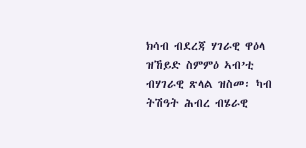ክሳብ ብደረጃ ሃገራዊ ዋዕላ ዝኸይድ ስምምዕ ኣብ’ቲ ብሃገራዊ ጽላል ዝስመ፡ ካብ ትሽዓት ሕብረ ብሄራዊ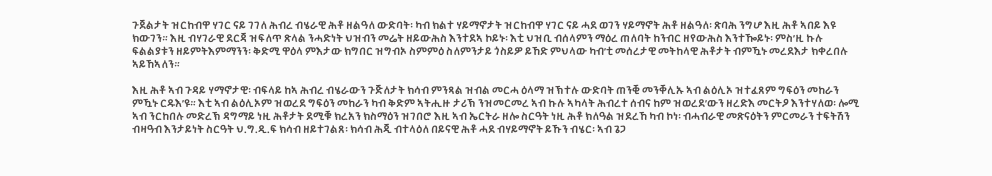ጉጀልታት ዝርከብዋ ሃገር ናይ ገገለ ሕብረ ብሄራዊ ሕቶ ዘልዓለ ውድባት፡ ካብ ክልተ ሃይማኖታት ዝርከብዋ ሃገር ናይ ሓደ ወገን ሃይማኖት ሕቶ ዘልዓለ፡ ጽባሕ ንግሆ እዚ ሕቶ ኣበይ እዩ ክውገን። እዚ ብሃገራዊ ደርጃ ዝፍለጥ ጽላል ንሓድነት ህዝብን መሬት ዘይውሕስ እንተደኣ ኮይኑ፡ እቲ ህዝቢ ብሰላምን ማዕረ ጠለባት ከንብር ዘየውሕስ እንተዀይኑ፡ ምስ’ዚ ኩሉ ፍልልያቱን ዘይምትእምማንን፡ ቅድሚ ዋዕላ ምእታው ክግበር ዝግብኦ ስምምዕ ስለምንታይ ጎስይዎ ይኸድ ምህላው ካብ’ቲ መሰረታዊ መትከላዊ ሕቶታት ብምዃኑ መረደእታ ክቀረበሉ ኣይኸኣለን።

እዚ ሕቶ ኣብ ጉዳይ ሃማኖታዊ፡ ብፍላይ ከኣ ሕብረ ብሄራውን ጉጅለታት ክሳብ ምንጻል ዝብል መርሓ ዕላማ ዝኽተሉ ውድባት ጠንቒ መንቐሊኡ ኣብ ልዕሊኦ ዝተፈጸም ግፍዕን መከራን ምዃኑ ርዱእ’ዩ። እቲ ኣብ ልዕሊኦም ዝወረደ ግፍዕን መከራን ካብ ቅድም ኣትሒዙ ታሪኽ ንዝመርመረ ኣብ ኩሉ ኣካላት ሕብረተ ሰብና ከም ዝወረደ’ውን ዘረድእ መርትዖ እንተሃለወ፡ ሎሚ ኣብ ንርከበሉ መድረኽ ዳግማይ ነዚ ሕቶታት ደሚቑ ክረአን ክስማዕን ዝገበሮ እዚ ኣብ ኤርትራ ዘሎ ስርዓት ነዚ ሕቶ ክለዓል ዝደረኸ ካብ ኮነ፡ ብሓብራዊ መጽናዕትን ምርመራን ተፍትሽን ብዛዓብ እንታይነት ስርዓት ህ.ግ.ዲ.ፍ ክሳብ ዘይተገልጸ፡ ክሳብ ሕጂ ብተላዕለ በይናዊ ሕቶ ሓደ ብሃይማኖት ይኹን ብሄር፡ ኣብ ጌጋ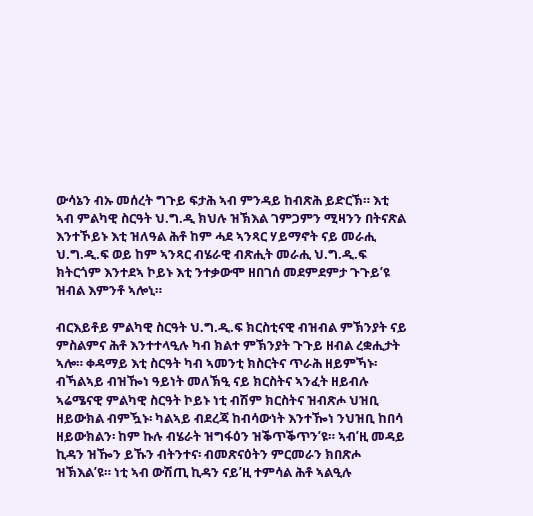ውሳኔን ብኡ መሰረት ግጉይ ፍታሕ ኣብ ምንዳይ ከብጽሕ ይድርኽ። እቲ ኣብ ምልካዊ ስርዓት ህ.ግ.ዲ ክህሉ ዝኽእል ገምጋምን ሚዛንን በትናጽል እንተኾይኑ እቲ ዝለዓል ሕቶ ከም ሓደ ኣንጻር ሃይማኖት ናይ መራሒ ህ.ግ.ዲ.ፍ ወይ ከም ኣንጻር ብሄራዊ ብጽሒት መራሒ ህ.ግ.ዲ.ፍ ክትርጎም እንተደኣ ኮይኑ እቲ ንተቃውሞ ዘበገሰ መደምደምታ ጉጉይ’ዩ ዝብል እምንቶ ኣሎኒ።

ብርእይቶይ ምልካዊ ስርዓት ህ.ግ.ዲ.ፍ ክርስቲናዊ ብዝብል ምኽንያት ናይ ምስልምና ሕቶ እንተተላዒሉ ካብ ክልተ ምኽንያት ጉጉይ ዘብል ረቋሒታት ኣሎ። ቀዳማይ እቲ ስርዓት ካብ ኣመንቲ ክስርትና ጥራሕ ዘይምኻኑ፡ ብኻልኣይ ብዝዀነ ዓይነት መለኽዒ ናይ ክርስትና ኣንፈት ዘይብሉ ኣሬሜናዊ ምልካዊ ስርዓት ኮይኑ ነቲ ብሽም ክርስትና ዝብጽሖ ህዝቢ ዘይውክል ብምዃኑ፡ ካልኣይ ብደረጃ ከብሳውነት እንተዀነ ንህዝቢ ከበሳ ዘይውክልን፡ ከም ኩሉ ብሄራት ዝግፋዕን ዝቕጥቕጥን’ዩ። ኣብ’ዚ መዳይ ኪዳን ዝዀን ይኹን ብትንተና፡ ብመጽናዕትን ምርመራን ክበጽሖ ዝኽእል’ዩ። ነቲ ኣብ ውሽጢ ኪዳን ናይ’ዚ ተምሳል ሕቶ ኣልዒሉ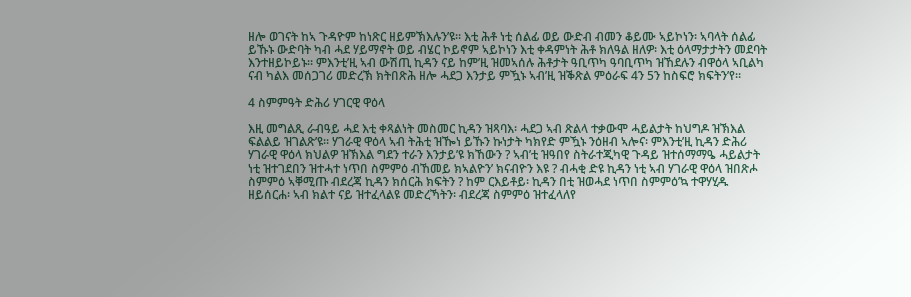ዘሎ ወገናት ከኣ ጉዳዮም ከነጽር ዘይምኽእሉን’ዩ። እቲ ሕቶ ነቲ ሰልፊ ወይ ውድብ ብመን ቆይሙ ኣይኮነን፡ ኣባላት ሰልፊ ይኹኑ ውድባት ካብ ሓደ ሃይማኖት ወይ ብሄር ኮይኖም ኣይኮነን እቲ ቀዳምነት ሕቶ ክለዓል ዘለዎ፡ እቲ ዕላማታታትን መደባት እንተዘይኮይኑ። ምእንቲ’ዚ ኣብ ውሽጢ ኪዳን ናይ ከም’ዚ ዝመኣሰሉ ሕቶታት ዓቢጥካ ዓባቢጥካ ዝኸደሉን ብዋዕላ ኣቢልካ ናብ ካልእ መሰጋገሪ መድረኽ ክትበጽሕ ዘሎ ሓደጋ እንታይ ምዃኑ ኣብ’ዚ ዝቕጽል ምዕራፍ 4ን 5ን ከስፍሮ ክፍትን’የ።

4 ስምምዓት ድሕሪ ሃገርዊ ዋዕላ

እዚ መግልጺ ራብዓይ ሓደ እቲ ቀጻልነት መስመር ኪዳን ዝጻባእ፡ ሓደጋ ኣብ ጽልላ ተቃውሞ ሓይልታት ከህግዶ ዝኽእል ፍልልይ ዝገልጽ’ዩ። ሃገራዊ ዋዕላ ኣብ ትሕቲ ዝዀነ ይኹን ኩነታት ካክየድ ምዃኑ ንዕዘብ ኣሎና፡ ምእንቲ’ዚ ኪዳን ድሕሪ ሃገራዊ ዋዕላ ክህልዎ ዝኽእል ግደን ተራን እንታይ’ዩ ክኸውን ? ኣብ’ቲ ዝዓበየ ስትራተጂካዊ ጉዳይ ዝተሰማማዔ ሓይልታት ነቲ ዝተገደበን ዝተሓተ ነጥበ ስምምዕ ብኸመይ ክኣልዮን’ ክናብዮን እዩ ? ብሓቂ ድዩ ኪዳን ነቲ ኣብ ሃገራዊ ዋዕላ ዝበጽሖ ስምምዕ ኣቐሚጡ ብደረጃ ኪዳን ክሰርሕ ክፍትን ? ከም ርእይቶይ፡ ኪዳን በቲ ዝወሓደ ነጥበ ስምምዕ’ኳ ተዋሃሂዱ ዘይሰርሐ፡ ኣብ ክልተ ናይ ዝተፈላልዩ መድረኻትን፡ ብደረጃ ስምምዕ ዝተፈላለየ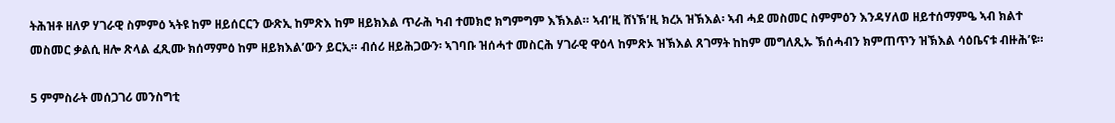ትሕዝቶ ዘለዎ ሃገራዊ ስምምዕ ኣትዩ ከም ዘይሰርርን ውጽኢ ከምጽእ ከም ዘይክእል ጥራሕ ካብ ተመክሮ ክግምግም እኽእል። ኣብ’ዚ ሸነኽ’ዚ ክረአ ዝኽእል፡ ኣብ ሓደ መስመር ስምምዕን እንዳሃለወ ዘይተሰማምዔ ኣብ ክልተ መስመር ቃልሲ ዘሎ ጽላል ፈጺሙ ክሰማምዕ ከም ዘይክእል’ውን ይርኢ። ብሰሪ ዘይሕጋውን፡ ኣገባቡ ዝሰሓተ መስርሕ ሃገራዊ ዋዕላ ከምጽኦ ዝኽእል ጸገማት ከከም መግለጺኡ ኽሰሓብን ክምጠጥን ዝኽእል ሳዕቤናቱ ብዙሕ’ዩ።

5 ምምስራት መሰጋገሪ መንስግቲ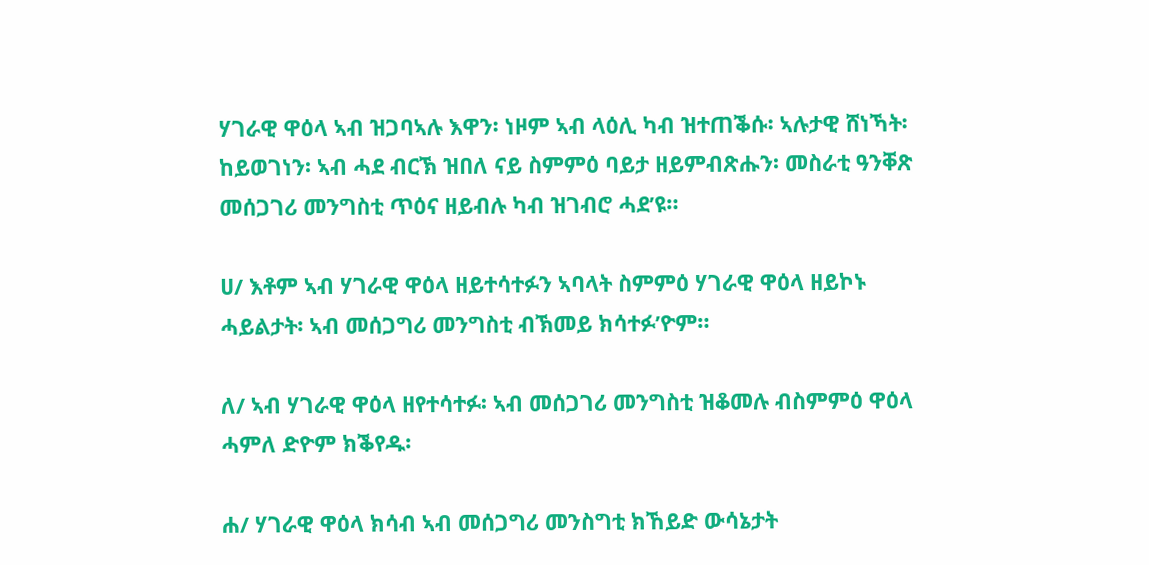ሃገራዊ ዋዕላ ኣብ ዝጋባኣሉ እዋን፡ ነዞም ኣብ ላዕሊ ካብ ዝተጠቕሱ፡ ኣሉታዊ ሸነኻት፡ ከይወገነን፡ ኣብ ሓደ ብርኽ ዝበለ ናይ ስምምዕ ባይታ ዘይምብጽሑን፡ መስራቲ ዓንቐጽ መሰጋገሪ መንግስቲ ጥዕና ዘይብሉ ካብ ዝገብሮ ሓደ’ዩ።

ሀ/ እቶም ኣብ ሃገራዊ ዋዕላ ዘይተሳተፉን ኣባላት ስምምዕ ሃገራዊ ዋዕላ ዘይኮኑ ሓይልታት፡ ኣብ መሰጋግሪ መንግስቲ ብኽመይ ክሳተፉ’ዮም።

ለ/ ኣብ ሃገራዊ ዋዕላ ዘየተሳተፉ፡ ኣብ መሰጋገሪ መንግስቲ ዝቆመሉ ብስምምዕ ዋዕላ ሓምለ ድዮም ክቕየዱ፡

ሐ/ ሃገራዊ ዋዕላ ክሳብ ኣብ መሰጋግሪ መንስግቲ ክኸይድ ውሳኔታት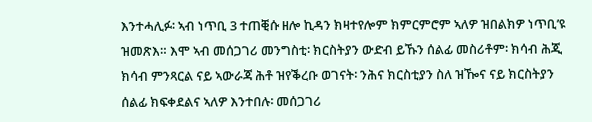እንተሓሊፉ፡ ኣብ ነጥቢ 3 ተጠቒሱ ዘሎ ኪዳን ክዛተየሎም ክምርምሮም ኣለዎ ዝበልክዎ ነጥቢ’ዩ ዝመጽእ። እሞ ኣብ መሰጋገሪ መንግስቲ፡ ክርስትያን ውድብ ይኹን ሰልፊ መስሪቶም፡ ክሳብ ሕጂ ክሳብ ምንጻርል ናይ ኣውራጃ ሕቶ ዝየቕረቡ ወገናት፡ ንሕና ክርስቲያን ስለ ዝዀና ናይ ክርስትያን ሰልፊ ክፍቀደልና ኣለዎ እንተበሉ፡ መሰጋገሪ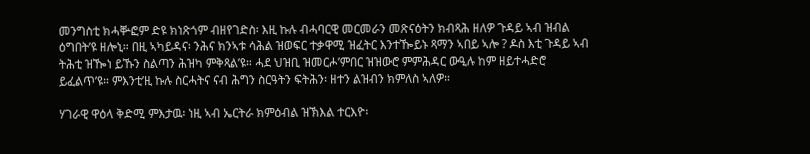መንግስቲ ክሓቝፎም ድዩ ክነጽጎም ብዘየገድስ፡ እዚ ኩሉ ብሓባርዊ መርመራን መጽናዕትን ክብጻሕ ዘለዎ ጉዳይ ኣብ ዝብል ዕግበት’ዩ ዘሎኒ። በዚ ኣካይዳና፡ ንሕና ክንኣቱ ሳሕል ዝወፍር ተቃዋሚ ዝፈትር እንተዀይኑ ጻማን ኣበይ ኣሎ ? ዶስ እቲ ጉዳይ ኣብ ትሕቲ ዝዀነ ይኹን ስልጣን ሕዝካ ምቅጻል’ዩ። ሓደ ህዝቢ ዝመርሖ’ምበር ዝዝውሮ ምምሕዳር ውዒሉ ከም ዘይተሓድሮ ይፈልጥ’ዩ። ምእንቲ’ዚ ኩሉ ስርሓትና ናብ ሕግን ስርዓትን ፍትሕን፡ ዘተን ልዝብን ክምለስ ኣለዎ።

ሃገራዊ ዋዕላ ቅድሚ ምእታዉ፡ ነዚ ኣብ ኤርትራ ክምዕብል ዝኽእል ተርእዮ፡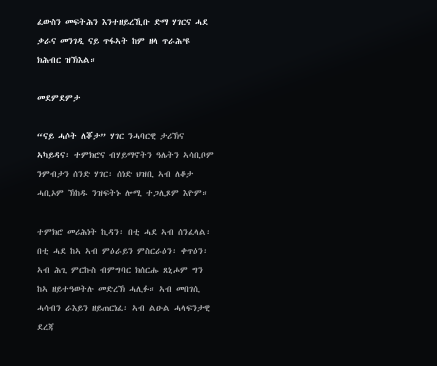ፈውስን መፍትሕን እንተዘይረኺቡ ድማ ሃገርና ሓደ ቃራና መንገዲ ናይ ጥፋኣት ከም ዘላ ጥራሕ’ዩ ክሕብር ዝኽእል።

መደምደምታ

“ናይ ሓሶት ለቖታ” ሃገር ንሓባርዊ ታሪኽና ኣካይዳና፡ ተምክሮና ብሃይማኖትን ዓሌትን ኣሳቢቦም ንምብታን ሰንድ ሃገር፡ ሰነድ ህዝቢ ኣብ ለቆታ ሓቢኦም ኽከዱ ንዝፍትኑ ሎሚ ተጋሊጾም እዮም።

ተምክሮ መሪሕነት ኪዳን፡ በቲ ሓደ ኣብ ሰንፈላል፡ በቲ ሓደ ከኣ ኣብ ምዕራይን ምስርራዕን፡ ቀጥዕን፡ ኣብ ሕጊ ምርኩስ ብምግባር ክሰርሑ ጸኒሖም ግን ከኣ ዘይተዓወትሉ መድረኽ ሓሊፉ። ኣብ መበገሲ ሓሳብን ራእይን ዘይጠርነፈ፡ ኣብ ልዑል ሓላፍንታዊ ደረጃ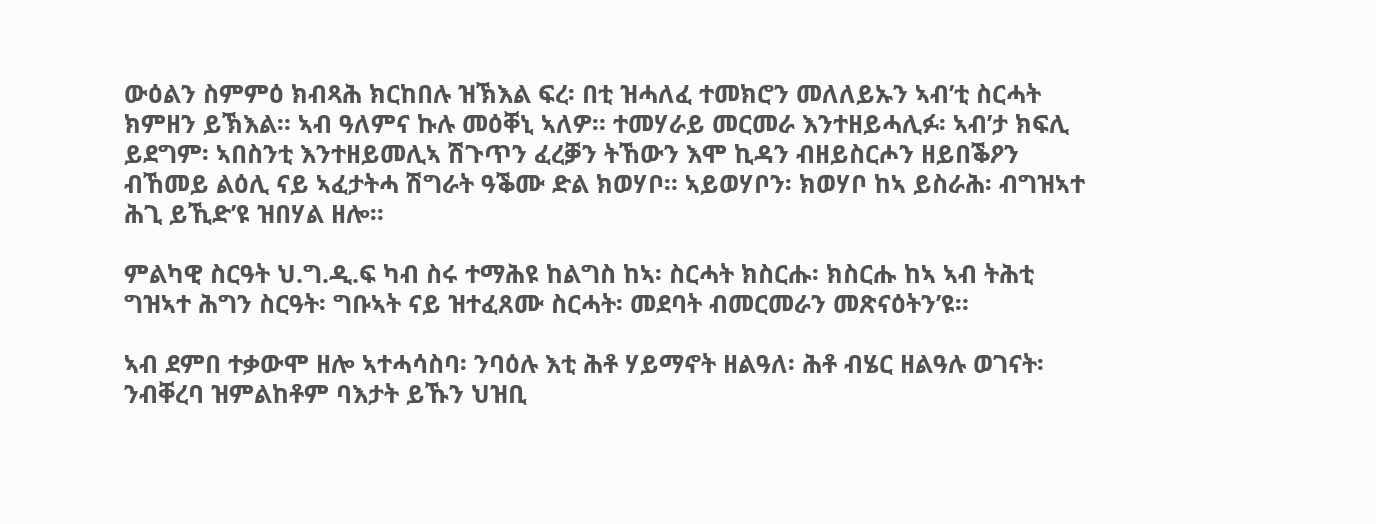ውዕልን ስምምዕ ክብጻሕ ክርከበሉ ዝኽእል ፍረ፡ በቲ ዝሓለፈ ተመክሮን መለለይኡን ኣብ’ቲ ስርሓት ክምዘን ይኽእል። ኣብ ዓለምና ኩሉ መዕቐኒ ኣለዎ። ተመሃራይ መርመራ እንተዘይሓሊፉ፡ ኣብ’ታ ክፍሊ ይደግም፡ ኣበስንቲ እንተዘይመሊኣ ሽጉጥን ፈረቓን ትኸውን እሞ ኪዳን ብዘይስርሖን ዘይበቕዖን ብኸመይ ልዕሊ ናይ ኣፈታትሓ ሽግራት ዓቕሙ ድል ክወሃቦ። ኣይወሃቦን፡ ክወሃቦ ከኣ ይስራሕ፡ ብግዝኣተ ሕጊ ይኺድ’ዩ ዝበሃል ዘሎ።

ምልካዊ ስርዓት ህ.ግ.ዲ.ፍ ካብ ስሩ ተማሕዩ ከልግስ ከኣ፡ ስርሓት ክስርሑ፡ ክስርሑ ከኣ ኣብ ትሕቲ ግዝኣተ ሕግን ስርዓት፡ ግቡኣት ናይ ዝተፈጸሙ ስርሓት፡ መደባት ብመርመራን መጽናዕትን’ዩ።

ኣብ ደምበ ተቃውሞ ዘሎ ኣተሓሳስባ፡ ንባዕሉ እቲ ሕቶ ሃይማኖት ዘልዓለ፡ ሕቶ ብሄር ዘልዓሉ ወገናት፡ ንብቐረባ ዝምልከቶም ባእታት ይኹን ህዝቢ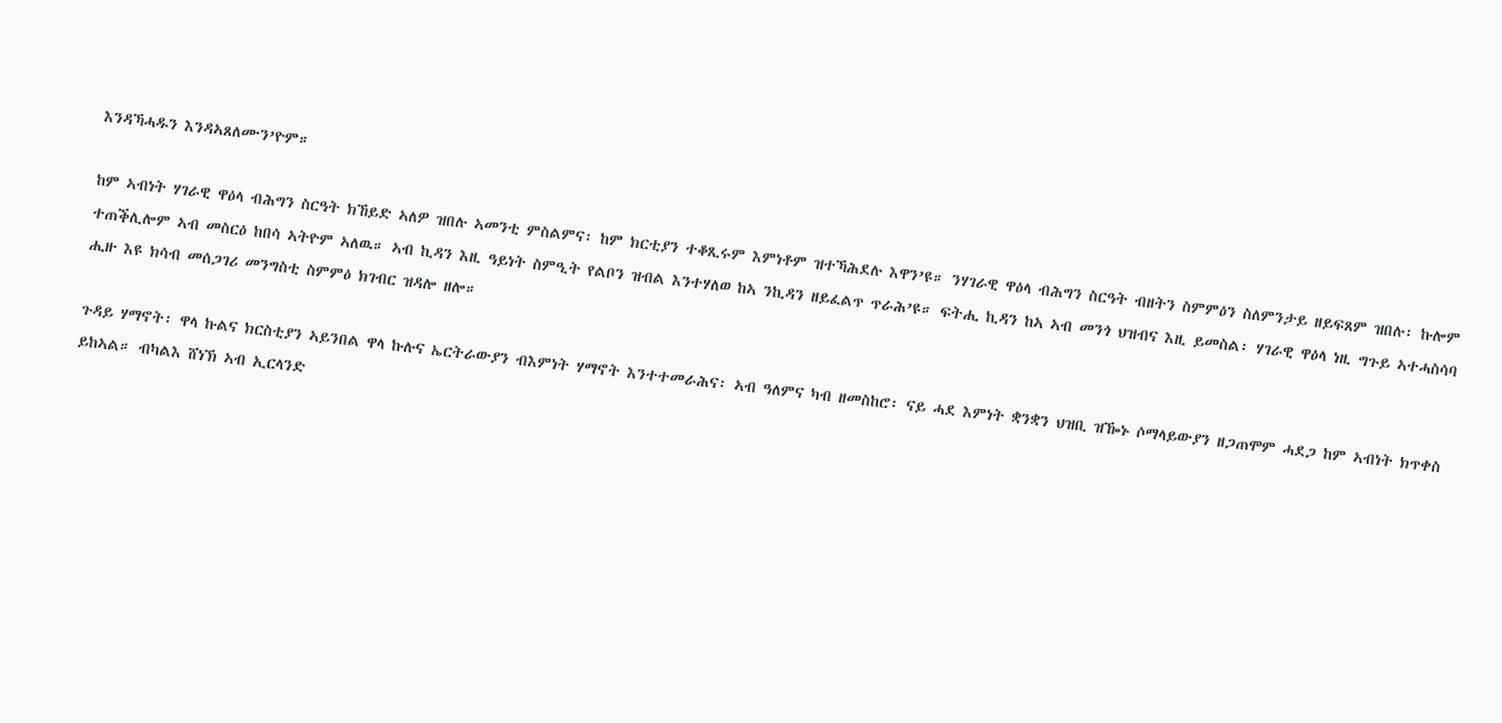እንዳኻሓዱን እንዳኣጸለሙን’ዮም።

ከም ኣብነት ሃገራዊ ዋዕላ ብሕግን ስርዓት ክኸይድ ኣለዎ ዝበሉ ኣመንቲ ምስልምና፡ ከም ክርቲያን ተቆጺሩም እምነቶም ዝተኻሕደሉ እዋን’ዩ። ንሃገራዊ ዋዕላ ብሕግን ስርዓት ብዘትን ስምምዕን ስለምንታይ ዘይፍጸም ዝበሉ፡ ኩሎም ተጠቕሊሎም ኣብ መስርዕ ከበሳ ኣትዮም ኣለዉ። ኣብ ኪዳን እዚ ዓይነት ስምዒት የልቦን ዝብል እንተሃለወ ከኣ ንኪዳን ዘይፈልጥ ጥራሕ’ዩ። ፍትሒ ኪዳን ከኣ ኣብ መንጎ ህዝብና እዚ ይመስል፡ ሃገራዊ ዋዕላ ነዚ ግጉይ ኣተሓስሳባ ሒዙ እዩ ክሳብ መሰጋገሪ መንግስቲ ስምምዕ ክገብር ዝዳሎ ዘሎ።

ጉዳይ ሃማኖት፡ ዋላ ኩልና ክርስቲያን ኣይንበል ዋላ ኩሉና ኤርትራውያን ብእምነት ሃማኖት እንተተመራሕና፡ ኣብ ዓለምና ካብ ዘመስከሮ፡ ናይ ሓደ እምነት ቋንቋን ህዝቢ ዝዀኑ ሶማላይውያን ዘጋጠሞም ሓደጋ ከም ኣብነት ክጥቀስ ይከኣል። ብካልእ ሸነኽ ኣብ ኢርላንድ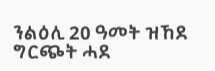ንልዕሊ 20 ዓመት ዝኸደ ግርጭት ሓደ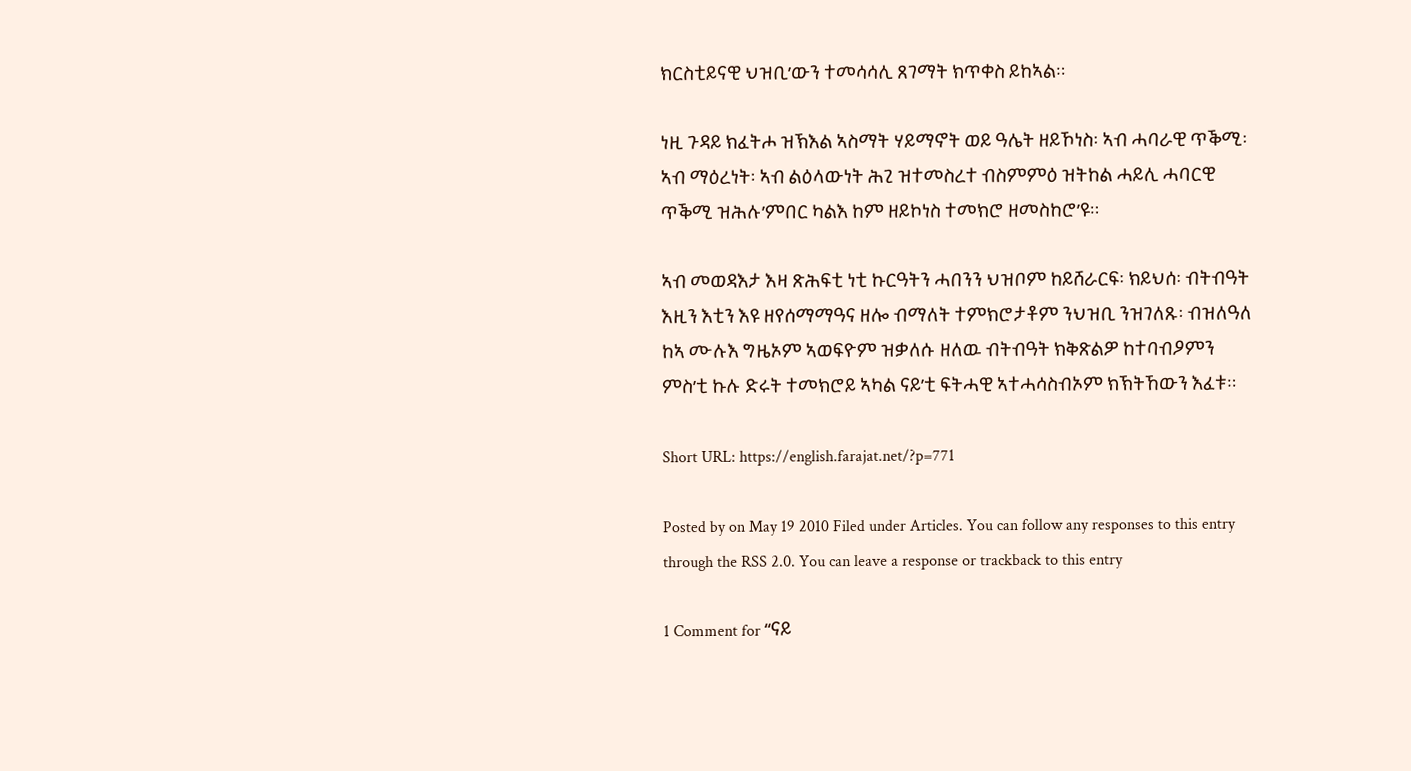ክርስቲይናዊ ህዝቢ’ውን ተመሳሳሊ ጸገማት ክጥቀስ ይከኣል።

ነዚ ጉዳይ ክፈትሖ ዝኽእል ኣስማት ሃይማኖት ወይ ዓሌት ዘይኾነስ፡ ኣብ ሓባራዊ ጥቕሚ፡ ኣብ ማዕረነት፡ ኣብ ልዕላውነት ሕጊ ዝተመስረተ ብስምምዕ ዝትከል ሓይሊ ሓባርዊ ጥቕሚ ዝሕሉ’ምበር ካልእ ከም ዘይኮነስ ተመክሮ ዘመስከሮ’ዩ።

ኣብ መወዳእታ እዛ ጽሕፍቲ ነቲ ኩርዓትን ሓበንን ህዝቦም ከይሸራርፍ፡ ክይህሰ፡ ብትብዓት እዚን እቲን እዩ ዘየሰማማዓና ዘሎ ብማለት ተምክሮታቶም ንህዝቢ ንዝገለጹ፡ ብዝለዓለ ከኣ ሙሉእ ግዜኦም ኣወፍዮም ዝቃለሱ ዘለዉ ብትብዓት ክቅጽልዎ ከተባብዖምን ምስ’ቲ ኩሉ ድሩት ተመክሮይ ኣካል ናይ’ቲ ፍትሓዊ ኣተሓሳስብኦም ክኽትኸውን እፈቱ።

Short URL: https://english.farajat.net/?p=771

Posted by on May 19 2010 Filed under Articles. You can follow any responses to this entry through the RSS 2.0. You can leave a response or trackback to this entry

1 Comment for “ናይ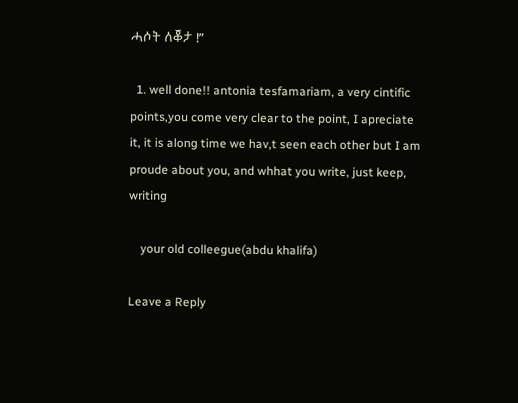ሓሶት ለቖታ !”

  1. well done!! antonia tesfamariam, a very cintific points,you come very clear to the point, I apreciate it, it is along time we hav,t seen each other but I am proude about you, and whhat you write, just keep, writing

    your old colleegue(abdu khalifa)

Leave a Reply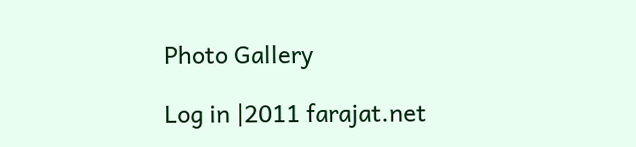Photo Gallery

Log in |2011 farajat.net